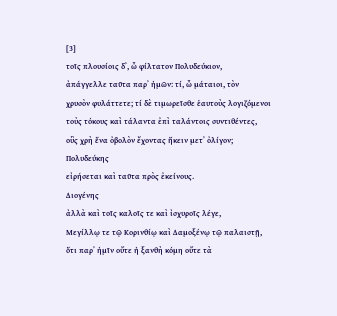[3]
τοῖς πλουσίοις δ᾽, ὦ φίλτατον Πολυδεύκιον,
ἀπάγγελλε ταῦτα παρ᾽ ἡμῶν: τί, ὦ μάταιοι, τὸν
χρυσὸν φυλάττετε; τί δὲ τιμωρεῖσθε ἑαυτοὺς λογιζόμενοι
τοὺς τόκους καὶ τάλαντα ἐπὶ ταλάντοις συντιθέντες,
οὓς χρὴ ἕνα ὀβολὸν ἔχοντας ἥκειν μετ᾽ ὀλίγον;
Πολυδεύκης
εἰρήσεται καὶ ταῦτα πρὸς ἐκείνους.
Διογένης
ἀλλὰ καὶ τοῖς καλοῖς τε καὶ ἰσχυροῖς λέγε,
Μεγίλλῳ τε τῷ Κορινθίῳ καὶ Δαμοξένῳ τῷ παλαιστῇ,
ὅτι παρ᾽ ἡμῖν οὔτε ἡ ξανθὴ κόμη οὔτε τὰ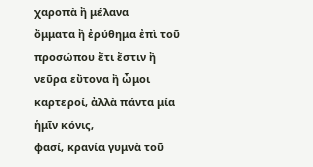χαροπὰ ἢ μέλανα
ὄμματα ἢ ἐρύθημα ἐπὶ τοῦ προσώπου ἔτι ἔστιν ἢ
νεῦρα εὔτονα ἢ ὦμοι καρτεροί, ἀλλὰ πάντα μία ἡμῖν κόνις,
φασί, κρανία γυμνὰ τοῦ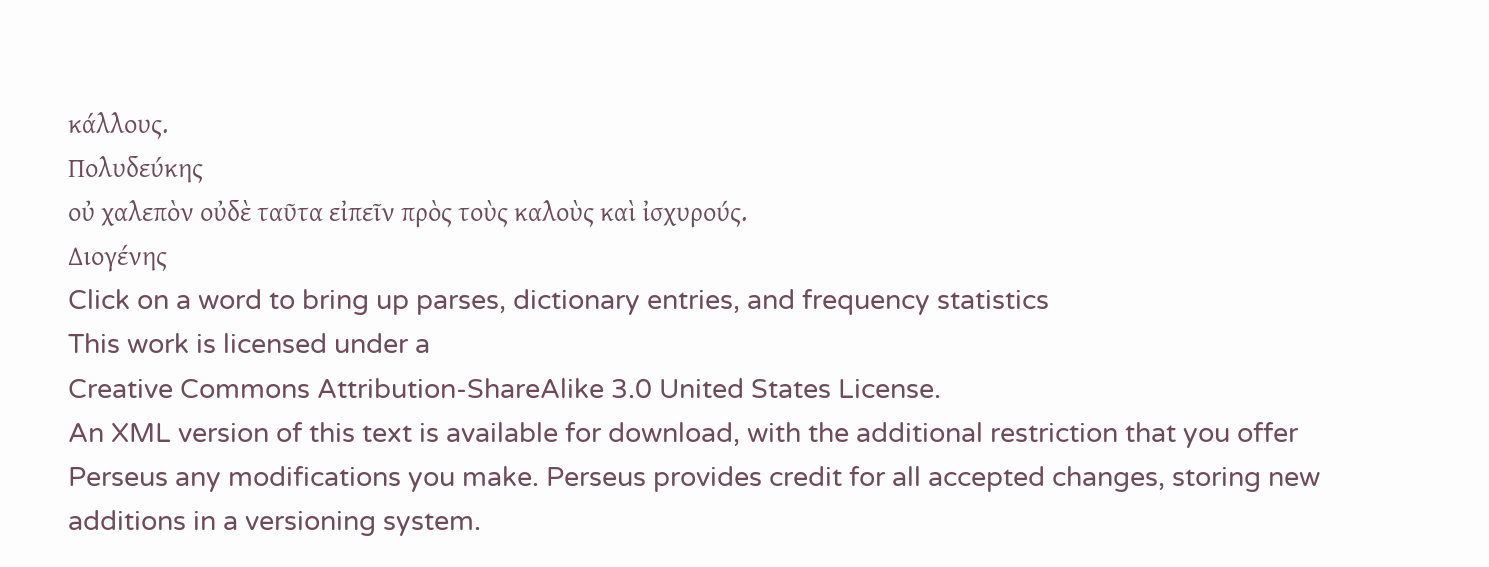κάλλους.
Πολυδεύκης
οὐ χαλεπὸν οὐδὲ ταῦτα εἰπεῖν πρὸς τοὺς καλοὺς καὶ ἰσχυρούς.
Διογένης
Click on a word to bring up parses, dictionary entries, and frequency statistics
This work is licensed under a
Creative Commons Attribution-ShareAlike 3.0 United States License.
An XML version of this text is available for download, with the additional restriction that you offer Perseus any modifications you make. Perseus provides credit for all accepted changes, storing new additions in a versioning system.